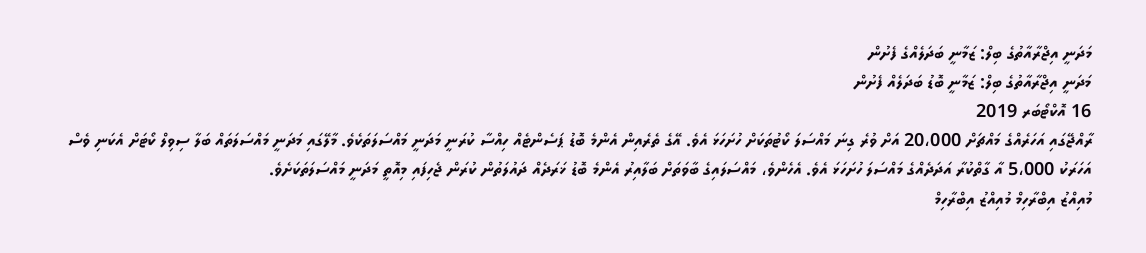މަދަނީ އިޖްރާއާތުގެ ބިލް: ޒަމާނީ ބަދަލެއްގެ ފެށުން
މަދަނީ އިޖްރާއާތުގެ ބިލް: ޒަމާނީ ބޮޑު ބަދަލެއް ފެށުން
16 އޮކްޓޯބަރ 2019
ރާއްޖޭގައި އަހަރެއްގެ މައްޗަށް 20،000 އަށް ވުރެ ގިނަ މައްސަލަ ކޯޓުތަކަށް ހުށަހަޅަ އެވެ. އޭގެ ތެރެއިން އެންމެ ބޮޑު ޕަސެންޓެއް ހިއްސާ ކުރަނީ މަދަނީ މައްސަލަތަކެވެ. މާލޭގައި މަދަނީ މައްސަލަތައް ބަލާ ސިވިލް ކޯޓަށް އެކަނި ވެސް އަހަރަކު 5،000 އާ ގާތްކުރާ އަދަދެއްގެ މައްސަލަ ހުށަހަޅަ އެވެ. އެހެންވެ، މައްސަލައިގެ ބާވަތަށް ބަލާއިރު އެންމެ ބޮޑު ޚަރަދެއް ދައުލަތުން ކުރަން ޖެހިފައި މިއޮތީ މަދަނީ މައްސަލަތަކަށެވެ.
މުއިއްޒު އިބްރާހިމް މުއިއްޒު އިބްރާހިމް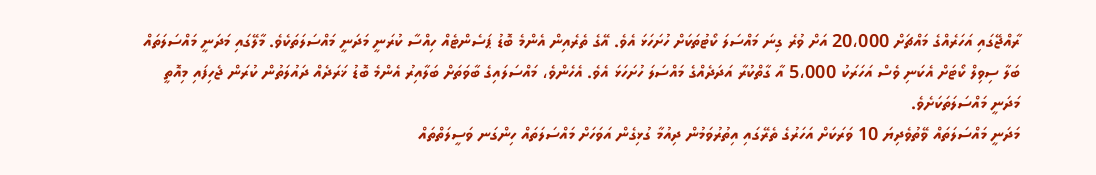ރާއްޖޭގައި އަހަރެއްގެ މައްޗަށް 20،000 އަށް ވުރެ ގިނަ މައްސަލަ ކޯޓުތަކަށް ހުށަހަޅަ އެވެ. އޭގެ ތެރެއިން އެންމެ ބޮޑު ޕަސެންޓެއް ހިއްސާ ކުރަނީ މަދަނީ މައްސަލަތަކެވެ. މާލޭގައި މަދަނީ މައްސަލަތައް ބަލާ ސިވިލް ކޯޓަށް އެކަނި ވެސް އަހަރަކު 5،000 އާ ގާތްކުރާ އަދަދެއްގެ މައްސަލަ ހުށަހަޅަ އެވެ. އެހެންވެ، މައްސަލައިގެ ބާވަތަށް ބަލާއިރު އެންމެ ބޮޑު ޚަރަދެއް ދައުލަތުން ކުރަން ޖެހިފައި މިއޮތީ މަދަނީ މައްސަލަތަކަށެވެ.
މަދަނީ މައްސަލަތައް ވޭތުވެދިޔަ 10 ވަރަކަށް އަހަރުގެ ތެރޭގައި އިތުރުވަމުން ދިއުމާ ގުޅިގެން އަވަހަށް މައްސަލަތައް ހިންގަނ ވަސީލަތްތައް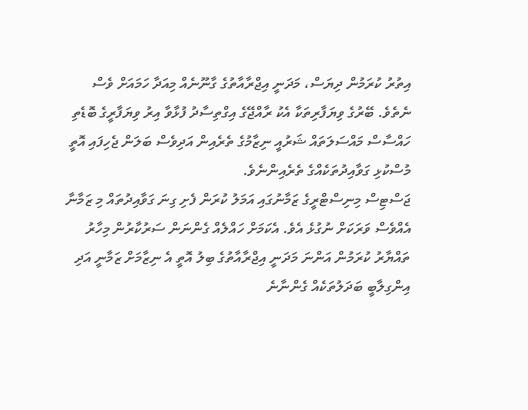އިތުރު ކުރަމުން ދިޔަސް، މަދަނީ އިޖްރާއާތުގެ ގާނޫނެއް މިއަދާ ހަމައަށް ވެސް ނެތެވެ. ބޭރުގެ ވިޔަފާރިތަކާ އެކު ރާއްޖޭގެ އިގްތިސާދު ފުޅާވާ އިރު ވިޔަފާރީގެ ބޮޑެތި ހައްސާސް މައްސަލަތައް ޝަރުއީ ނިޒާމުގެ ތެރެއިން އަދިވެސް ބަލަން ޖެހިފައި އޮތީ މުސްކުޅި ގަވާއިދުތަކެއްގެ ތެރެއިންނެވެ.
ޖަސްޓިސް މިނިސްޓްރީގެ ޒަމާނުގައި އަމަލު ކުރަން ފެށި ގިނަ ގަވާއިދުތައް މި ޒަމާނާ އެއްވެސް ވަރަކަށް ނުގުޅެ އެވެ. އެކަމަށް ހައްލެއް ގެންނަން ސަރުކާރުން މިހާރު ތައްޔާރު ކުރަމުން އަންނަ މަދަނީ އިޖްރާއާތުގެ ބިލު އޮތީ އެ ނިޒާމަށް ޒަމާނީ އަދި އިންގިލާބީ ބަދަލުތަކެއް ގެންނާނެ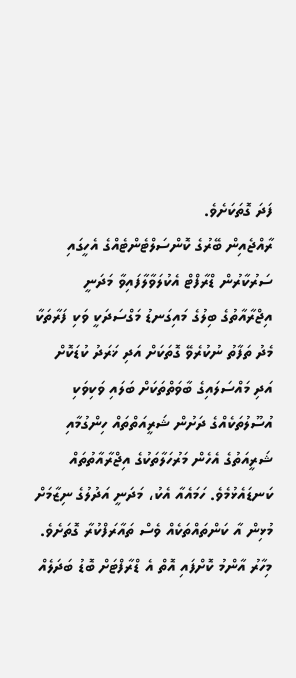ފަދަ ގޮތަކަށެވެ.
ރާއްޖެއިން ބޭރުގެ ކޮންސަލްޓެންޓެއްގެ އެހީގައި ސަރުކާރުން ޑްރާފްޓް އެކުލަވާލާފައިވާ މަދަނީ އިޖްރާއާތުގެ ބިލުގެ މައިގަނޑު މަގްސަދަކީ ވަކި ފަރާތަކާ މެދު ތަފާތު ނުކުރެވޭ ގޮތަކަށް އަދި ޚަރަދު ކުޑަކޮށް އަދި މައްސަލައިގެ ބާވަތްތަކަށް ބަލައި ވަކިވަކި އުސޫލުތަކެއްގެ ދަށުން ޝަރީއަތްތައް ހިންގުމާއި ޝަރީއަތުގެ އެހެން މަރުހަލާތަކުގެ އިޖްރާއާތުތައް ކަނޑައެޅުމެވެ. ހަމައެއާ އެކު، މަދަނީ އަދުލުގެ ނިޒާމަށް މުޅިން އާ ކަންތައްތަކެއް ވެސް ތައާރަފްކުރާ ގޮތަށެވެ. މިހާރު އާންމު ކޮށްފައި އޮތް އެ ޑްރާފްޓަށް ބޮޑު ބަދަލެއް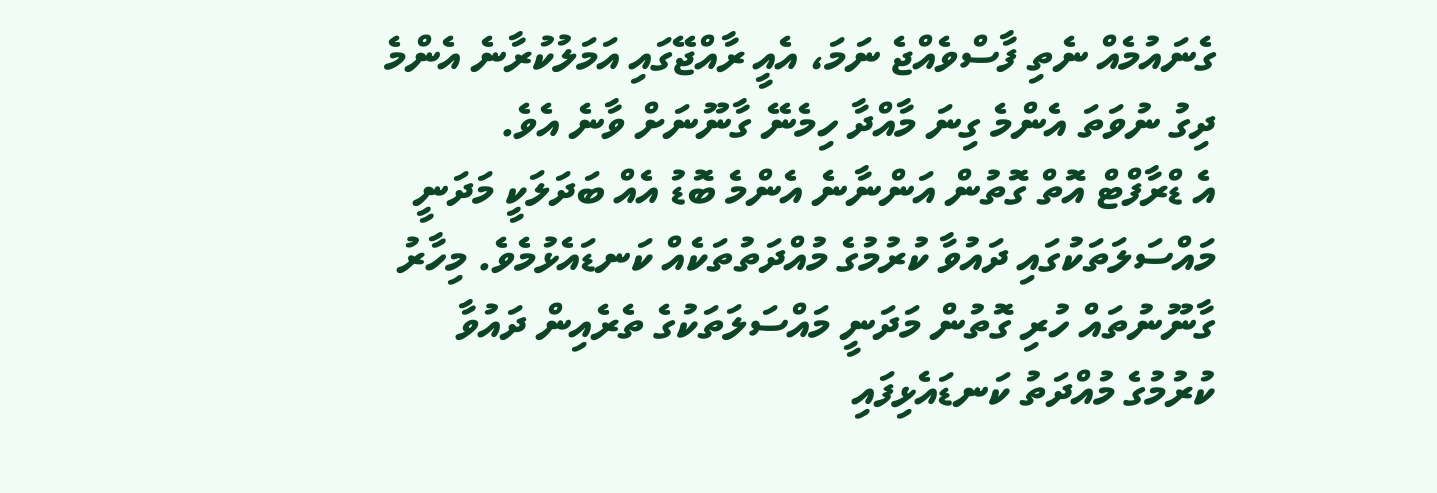ގެނައުމެއް ނެތި ފާސްވެއްޖެ ނަމަ، އެއީ ރާއްޖޭގައި އަމަލުކުރާނެ އެންމެ ދިގު ނުވަތަ އެންމެ ގިނަ މާއްދާ ހިމެނޭ ގާނޫނަށް ވާނެ އެވެ.
އެ ޑްރާފްޓް އޮތް ގޮތުން އަންނާނެ އެންމެ ބޮޑު އެއް ބަދަލަކީ މަދަނީ މައްސަލަތަކުގައި ދައުވާ ކުރުމުގެ މުއްދަތުތަކެއް ކަނޑައެޅުމެވެ. މިހާރު ގާނޫނުތައް ހުރި ގޮތުން މަދަނީ މައްސަލަތަކުގެ ތެރެއިން ދައުވާ ކުރުމުގެ މުއްދަތު ކަނޑައެޅިފައި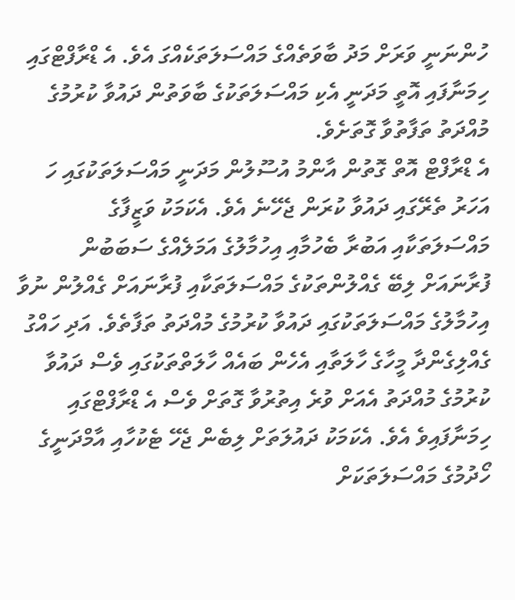ހުންނަނީ ވަރަށް މަދު ބާވަތެއްގެ މައްސަލަތަކެއްގަ އެވެ. އެ ޑްރާފްޓްގައި ހިމަނާފައި އޮތީ މަދަނީ އެކި މައްސަލަތަކުގެ ބާވަތުން ދައުވާ ކުރުމުގެ މުއްދަތު ތަފާތުވާ ގޮތަށެވެ.
އެ ޑްރާފްޓް އޮތް ގޮތުން އާންމު އުސޫލުން މަދަނީ މައްސަލަތަކުގައި ހަ އަހަރު ތެރޭގައި ދައުވާ ކުރަން ޖެހޭނެ އެވެ. އެކަމަކު ވަޒީފާގެ މައްސަލަތަކާއި އަބުރާ ބެހުމާއި އިހުމާލުގެ އަމަލެއްގެ ސަބަބުން ފުރާނައަށް ލިބޭ ގެއްލުންތަކުގެ މައްސަލަތަކާއި ފުރާނައަށް ގެއްލުން ނުވާ އިހުމާލުގެ މައްސަލަތަކުގައި ދައުވާ ކުރުމުގެ މުއްދަތު ތަފާތެވެ. އަދި ހައްގު ގެއްލިގެންދާ މީހާގެ ހާލަތާއި އެހެން ބައެއް ހާލަތްތަކުގައި ވެސް ދައުވާ ކުރުމުގެ މުއްދަތު އެއަށް ވުރެ އިތުރުވާ ގޮތަށް ވެސް އެ ޑްރާފްޓްގައި ހިމަނާފައިވެ އެވެ. އެކަމަކު ދައުލަތަށް ލިބެން ޖެހޭ ޓެކުހާއި އާމްދަނީގެ ހޯދުމުގެ މައްސަލަތަކަށް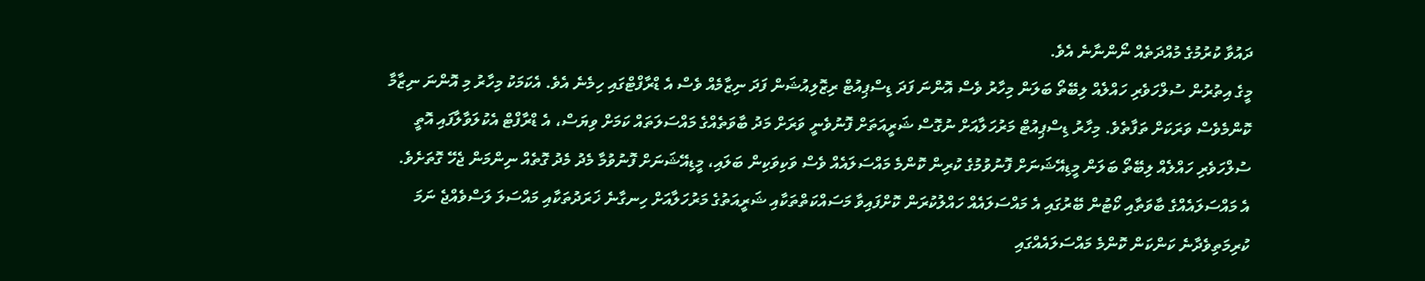ދައުވާ ކުރުމުގެ މުއްދަތެއް ނޯންނާނެ އެވެ.
މީގެ އިތުރުން ސުލްހަވެރި ހައްލެއް ލިބޭތޯ ބަލަން މިހާރު ވެސް އޮންނަ ފަދަ ޑިސްޕިއުޓް ރިޒޮލިއުޝަން ފަދަ ނިޒާމެއް ވެސް އެ ޑްރާފްޓްގައި ހިމެނެ އެވެ. އެކަމަކު މިހާރު މި އޮންނަ ނިޒާމާ ކޮންމެވެސް ވަރަކަށް ތަފާތެވެ. މިހާރު ޑިސްޕިއުޓް މަރުހަލާއަށް ނުގޮސް ޝަރީއަތަށް ފޮނުވެނީ ވަރަށް މަދު ބާވަތެއްގެ މައްސަލަތައް ކަމަށް ވިޔަސް، އެ ޑްރާފްޓް އެކުލަވާލާފައި އޮތީ ސުލްހަވެރި ހައްލެއް ލިބޭތޯ ބަލަން މީޑިއޭޝަނަށް ފޮނުވުމުގެ ކުރިން ކޮންމެ މައްސަލައެއް ވެސް ވަކިވަކިން ބަލައި، މީޑިއޭޝަނަށް ފޮނުވުމާ މެދު މެދު ގޮތެއް ނިންމަން ޖެހޭ ގޮތަށެވެ.
އެ މައްސަލައެއްގެ ބާވަތާއި ކޯޓުން ބޭރުގައި އެ މައްސަލައެއް ހައްލުކުރަން ކޮށްފައިވާ މަސައްކަތްތަކާއި ޝަރީއަތުގެ މަރުހަލާއަށް ހިނގާނެ ޚަރަދުތަކާއި މައްސަލަ ލަސްވެއްޖެ ނަމަ ކުރިމަތިވެދާނެ ކަންކަން ކޮންމެ މައްސަލައެއްގައި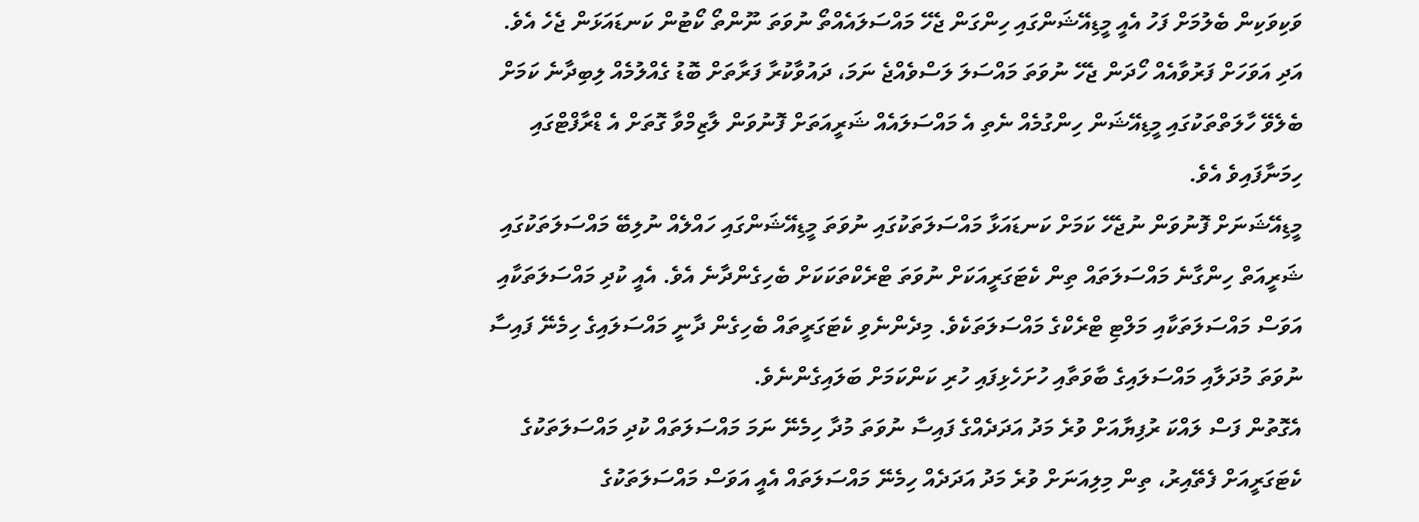ވަކިވަކިން ބެލުމަށް ފަހު އެއީ މީޑިއޭޝަންގައި ހިންގަން ޖެހޭ މައްސަލައެއްތޯ ނުވަތަ ނޫންތޯ ކޯޓުން ކަނޑައަޅަން ޖެހެ އެވެ. އަދި އަވަހަށް ފަރުވާއެއް ހޯދަން ޖެހޭ ނުވަތަ މައްސަލަ ލަސްވެއްޖެ ނަމަ، ދައުވާކުރާ ފަރާތަށް ބޮޑު ގެއްލުމެއް ލިބިދާނެ ކަމަށް ބެލެވޭ ހާލަތްތަކުގައި މީޑިއޭޝަން ހިންގުމެއް ނެތި އެ މައްސަލައެއް ޝަރީއަތަށް ފޮނުވަން ލާޒިމްވާ ގޮތަށް އެ ޑްރާފްޓްގައި ހިމަނާފައިވެ އެވެ.
މީޑިއޭޝަނަށް ފޮނުވަން ނުޖެހޭ ކަމަށް ކަނޑައަޅާ މައްސަލަތަކުގައި ނުވަތަ މީޑިއޭޝަންގައި ހައްލެއް ނުލިބޭ މައްސަލަތަކުގައި ޝަރީއަތް ހިންގާނެ މައްސަލަތައް ތިން ކެޓަގަރީއަކަށް ނުވަތަ ޓްރެކްތަކަކަށް ބެހިގެންދާނެ އެވެ. އެއީ ކުދި މައްސަލަތަކާއި އަވަސް މައްސަލަތަކާއި މަލްޓި ޓްރެކްގެ މައްސަލަތަކެވެ. މިދެންނެވި ކެޓަގަރީތައް ބެހިގެން ދާނީ މައްސަލައިގެ ހިމެނޭ ފައިސާ ނުވަތަ މުދަލާއި މައްސަލައިގެ ބާވަތާއި ހުށަހެޅިފައި ހުރި ކަންކަމަށް ބަލައިގެންނެވެ.
އެގޮތުން ފަސް ލައްކަ ރުފިޔާއަށް ވުރެ މަދު އަދަދެއްގެ ފައިސާ ނުވަތަ މުދާ ހިމެނޭ ނަމަ މައްސަލަތައް ކުދި މައްސަލަތަކުގެ ކެޓަގަރީއަށް ފެތޭއިރު، ތިން މިލިއަނަށް ވުރެ މަދު އަދަދެއް ހިމެނޭ މައްސަލަތައް އެއީ އަވަސް މައްސަލަތަކުގެ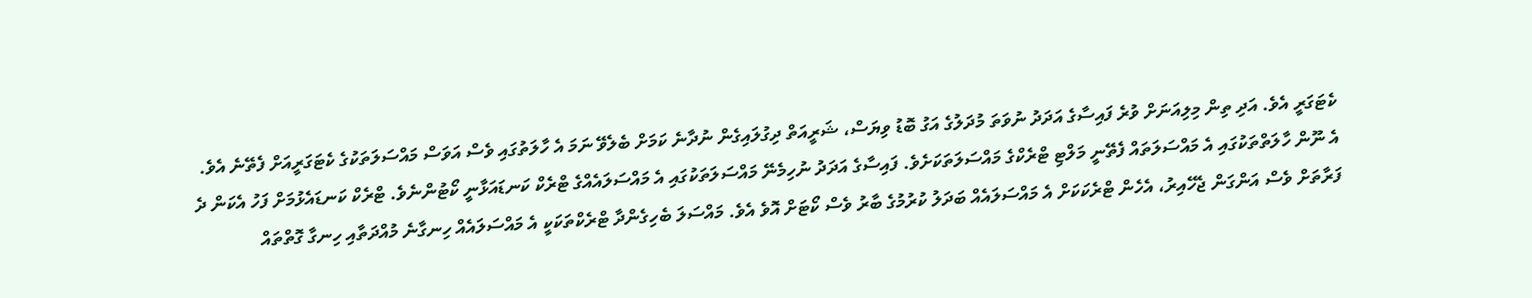ކެޓަގަރީ އެވެ. އަދި ތިން މިލިއަނަށް ވުރެ ފައިސާގެ އަދަދު ނުވަތަ މުދަލުގެ އަގު ބޮޑު ވިޔަސް، ޝަރީއަތް ދިގުލައިގެން ނުދާނެ ކަމަށް ބެލެވޭ ނަމަ އެ ހާލަތުގައި ވެސް އަވަސް މައްސަލަތަކުގެ ކެޓަގަރީއަށް ފެތޭނެ އެވެ.
އެ ނޫން ހާލަތްތަކުގައި އެ މައްސަލަތައް ފެތޭނީ މަލްޓި ޓްރެކްގެ މައްސަލަތަކަށެވެ. ފައިސާގެ އަދަދު ނުހިމެނޭ މައްސަލަތަކުގައި އެ މައްސަލައެއްގެ ޓްރެކް ކަނޑައަޅާނީ ކޯޓުންނެވެ. ޓްރެކް ކަނޑައެޅުމަށް ފަހު އެކަން ދެ ފަރާތަށް ވެސް އަންގަން ޖެހޭއިރު، އެހެން ޓްރެކަކަށް އެ މައްސަލައެއް ބަދަލު ކުރުމުގެ ބާރު ވެސް ކޯޓަށް އޮވެ އެވެ. މައްސަލަ ބެހިގެންދާ ޓްރެކްތަކަކީ އެ މައްސަލައެއް ހިނގާނެ މުއްދަތާއި ހިނގާ ގޮތްތައް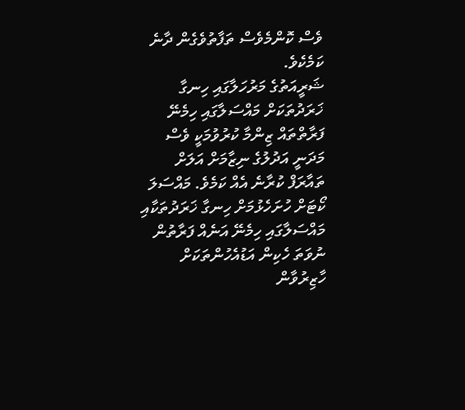ވެސް ކޮންމެވެސް ތަފާތުވެގެން ދާނެ ކަމެކެވެ.
ޝަރީއަތުގެ މަރުހަލާގައި ހިނގާ ޚަރަދުތަކަށް މައްސަލާގައި ހިމެނޭ ފަރާތްތައް ޒިންމާ ކުރުވުމަކީ ވެސް މަދަނީ އަދުލުގެ ނިޒާމަށް އަލަށް ތައާރަފް ކުރާނެ އެއް ކަމެވެ. މައްސަލަ ކޯޓަށް ހުށަހެޅުމަށް ހިނގާ ޚަރަދުތަކާއި މައްސަލާގައި ހިމެނޭ އަނެއް ފަރާތުން ނުވަތަ ހެކިން އަޑުއެހުންތަކަށް ހާޒިރުވާން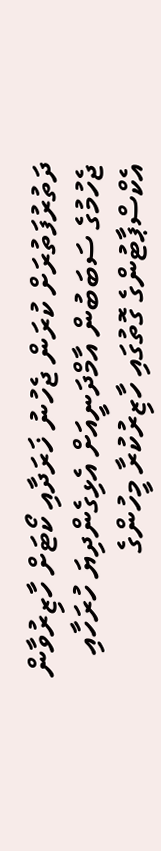ދަތުރުފަތުރަށް ކުރަން ޖެހުނު ޚަރަދާއި ކޯޓަށް ހާޒިރުވާން ޖެހުމުގެ ސަބަބުން އާމްދަނީއަށް އެޅިގެންދިޔަ ހުރަހާއި އެކްސްޕާޓުންގެ ގޮތުގައި ހާޒިރުކުރާ މީހުންގެ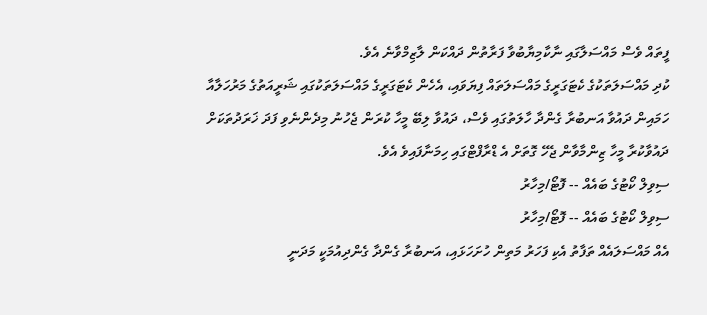ފީތައް ވެސް މައްސަލާގައި ނާކާމިޔާބުވާ ފަރާތުން ދައްކަން ލާޒިމްވާނެ އެވެ.
ކުދި މައްސަލަތަކުގެ ކެޓަގަރީގެ މައްސަލަތައް ފިޔަވައި، އެހެން ކެޓަގަރީގެ މައްސަލަތަކުގައި ޝަރީއަތުގެ މަރުހަލާއާ ހަމައިން ދައުވާ އަނބުރާ ގެންދާ ހާލަތުގައި ވެސް، ދައުވާ ލިބޭ މީހާ ކުރަން ޖެހުނު މިދެންނެވި ފަދަ ޚަރަދުތަކަށް ދައުވާކުރާ މީހާ ޒިންމާވާން ޖެހޭ ގޮތަށް އެ ޑްރާފްޓްގައި ހިމަނާފައިވެ އެވެ.
ސިވިލް ކޯޓުގެ ބައެއް -- ފޮޓޯ/މިހާރު
ސިވިލް ކޯޓުގެ ބައެއް -- ފޮޓޯ/މިހާރު
އެއް މައްސަލައެއް ތަފާތު އެކި ފަހަރު މަތިން ހުށަހަޅައި، އަނބުރާ ގެންދާ ގެންދިއުމަކީ މަދަނީ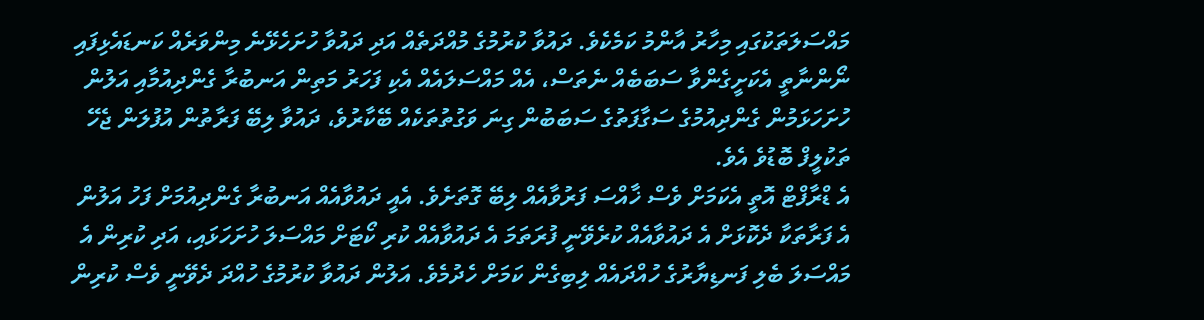މައްސަލަތަކުގައި މިހާރު އާންމު ކަމެކެވެ. ދައުވާ ކުރުމުގެ މުއްދަތެއް އަދި ދައުވާ ހުށަހެޅޭނެ މިންވަރެއް ކަނޑައެޅިފައި ނޯންނާތީ އެކަށީގެންވާ ސަބަބެއް ނެތަސް، އެއް މައްސަލައެއް އެކި ފަހަރު މަތިން އަނބުރާ ގެންދިއުމާއި އަލުން ހުށަހަޅަމުން ގެންދިއުމުގެ ސަގާފަތުގެ ސަބަބުން ގިނަ ވަގުތުތަކެއް ބޭކާރުވެ، ދައުވާ ލިބޭ ފަރާތުން އުފުލަން ޖެހޭ ތަކުލީފް ބޮޑުވެ އެވެ.
އެ ޑްރާފްޓް އޮތީ އެކަމަށް ވެސް ޚާއްސަ ފަރުވާއެއް ލިބޭ ގޮތަށެވެ. އެއީ ދައުވާއެއް އަނބުރާ ގެންދިއުމަށް ފަހު އަލުން އެ ފަރާތަކާ ދެކޮޅަށް އެ ދައުވާއެއް ކުރެވޭނީ ފުރަތަމަ އެ ދައުވާއެއް ކުރި ކޯޓަށް މައްސަލަ ހުށަހަޅައި، އަދި ކުރިން އެ މައްސަލަ ބެލި ފަނޑިޔާރުގެ ހުއްދައެއް ލިބިގެން ކަމަށް ހެދުމެވެ. އަލުން ދައުވާ ކުރުމުގެ ހުއްދަ ދެވޭނީ ވެސް ކުރިން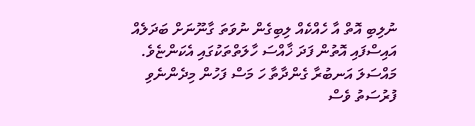ނުލިބި އޮތް އާ ހެއްކެއް ލިބިގެން ނުވަތަ ގާނޫނަށް ބަދަލެއް އައިސްފައި އޮތުން ފަދަ ޚާއްސަ ހާލަތްތަކުގައި އެކަންޏެވެ. މައްސަލަ އަނބުރާ ގެންދާތާ ހަ މަސް ފަހުން މިދެންނެވި ފުރުސަތު ވެސް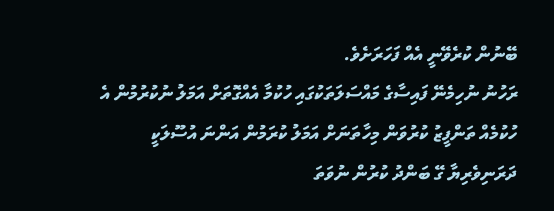ބޭނުން ކުރެވޭނީ އެއް ފަހަރަށެވެ.
ރަހުނު ނުހިމެނޭ ފައިސާގެ މައްސަލަތަކުގައި ހުކުމާ އެއްގޮތަށް އަމަލު ނުކުރުމުން އެ ހުކުމެއް ތަންފީޒު ކުރުވަން މިހާތަނަށް އަމަލު ކުރަމުން އަންނަ އުސޫލަކީ ދަރަނިވެރިޔާ ގޭ ބަންދު ކުރުން ނުވަތަ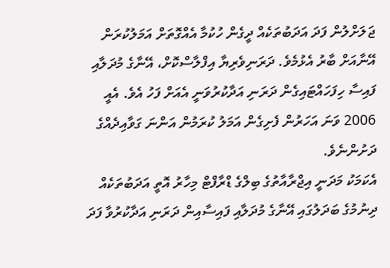ޖަލަށްލުން ފަދަ އަދަބުތަކެއް ދީގެން ހުކުމާ އެއްގޮތަށް އަމަލުކުރަން އޭނާއަށް ބާރު އެޅުމެވެ. ދަރަނިވެރިޔާ އިފްލާސްކޮށް، އޭނާގެ މުދަލާއި ފައިސާ ހިފަހައްޓައިގެން ދަރަނި އަދާކުރުވަނީ އެއަށް ފަހު އެވެ. އެއީ 2006 ވަނަ އަހަރުން ފެށިގެން އަމަލު ކުރަމުން އަންނަ ގަވާއިދެއްގެ ދަށުންނެވެ.
އެކަމަކު މަދަނީ އިޖްރާއާތުގެ ބިލްގެ ޑްރާފްޓް މިހާރު އޮތީ އަދަބުތަކެއް ދިނުމުގެ ބަދަލުގައި އޭނާގެ މުދަލާއި ފައިސާއިން ދަރަނި އަދާކުރުވާ ފަދަ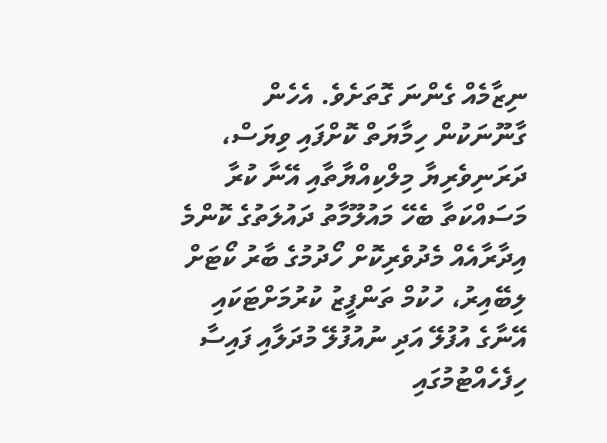ނިޒާމެއް ގެންނަ ގޮތަށެވެ. އެހެން ގާނޫނަކުން ހިމާޔަތް ކޮށްފައި ވިޔަސް، ދަރަނިވެރިޔާ މިލްކިއްޔާތާއި އޭނާ ކުރާ މަސައްކަތާ ބެހޭ މައުލޫމާތު ދައުލަތުގެ ކޮންމެ އިދާރާއެއް މެދުވެރިކޮށް ހޯދުމުގެ ބާރު ކޯޓަށް ލިބޭއިރު، ހުކުމް ތަންފީޒު ކުރުމަށްޓަކައި އޭނާގެ އުފުލޭ އަދި ނުއުފުލޭ މުދަލާއި ފައިސާ ހިފެހެއްޓުމުގައި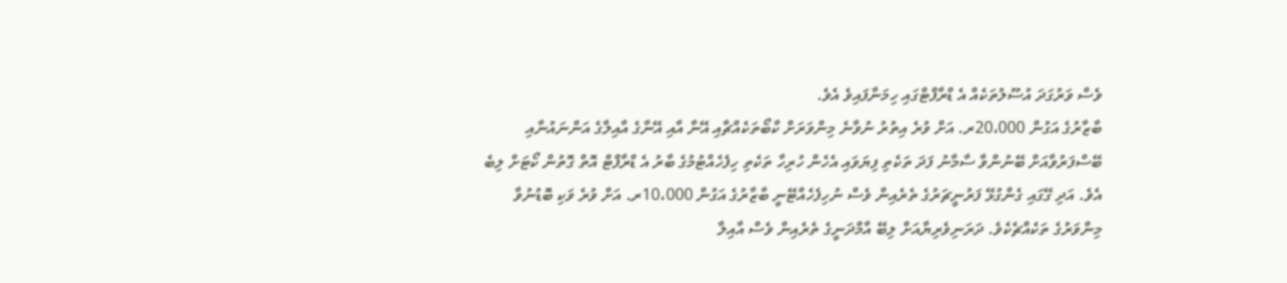ވެސް ވަރުގަދަ އުސޫލުތަކެއް އެ ޑްރާފްޓްގައި ހިމަނާފައިވެ އެވެ.
ބާޒާރުގެ އަގުން 20،000ރ. އަށް ވުރެ އިތުރު ނުވާނެ މިންވަރަށް ކާބޯތަކެއްޗާއި އޭނާ އާއި އޭނާގެ އާއިލާގެ އަންނައުނާއި ބޭސްފަރުވާއަށް ބޭނުންވާ ސާމާނު ފަދަ ތަކެތި ފިޔަވައި އެހެން ހުރިހާ ތަކެތި ހިފެހެއްޓުމުގެ ބާރު އެ ޑްރާފްޓް އޮތް ގޮތުން ކޯޓަށް ލިބެ އެވެ. އަދި ގޭގައި ގެންގުޅޭ ފަރުނީޗަރުގެ ތެރެއިން ވެސް ނުހިފެހެއްޓޭނީ ބާޒާރުގެ އަގުން 10،000ރ. އަށް ވުރެ ވަކި ބޮޑުނުވާ މިންވަރުގެ ތަކެއްޗެކެވެ. ދަރަނިވެރިޔާއަށް ލިބޭ އާމްދަނީގެ ތެރެއިން ވެސް އާއިލާ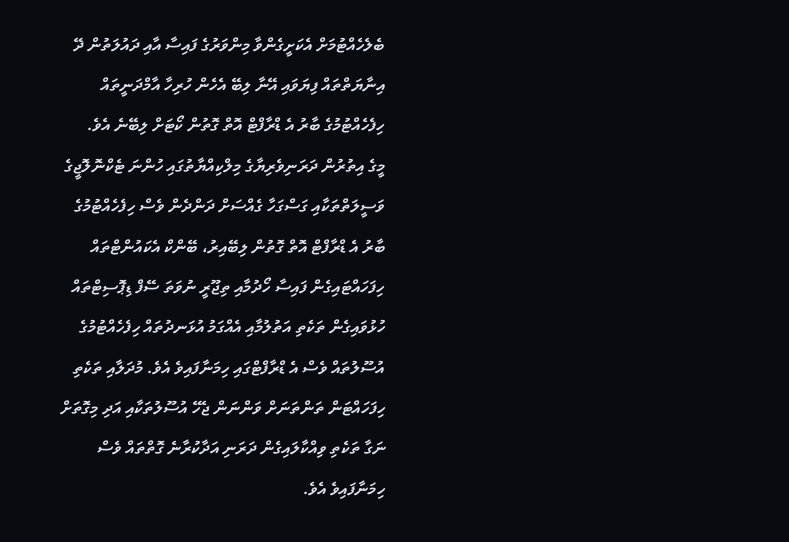ބެލެހެއްޓުމަށް އެކަށީގެންވާ މިންވަރުގެ ފައިސާ އާއި ދައުލަތުން ދޭ އިނާޔަތްތައް ފިޔަވައި އޭނާ ލިބޭ އެހެން ހުރިހާ އާމްދަނީތައް ހިފެހެއްޓުމުގެ ބާރު އެ ޑްރާފްޓް އޮތް ގޮތުން ކޯޓަށް ލިބޭނެ އެވެ.
މީގެ އިތުރުން ދަރަނިވެރިޔާގެ މިލްކިއްޔާތުގައި ހުންނަ ޓެކްނޮލޮޖީގެ ވަސީލަތްތަކާއި ގަސްގަހާ ގެއްސަށް ދަންދެން ވެސް ހިފެހެއްޓުމުގެ ބާރު އެ ޑްރާފްޓް އޮތް ގޮތުން ލިބޭއިރު، ބޭންކް އެކައުންޓްތައް ހިފަހައްޓައިގެން ފައިސާ ހޯދުމާއި ތިޖޫރީ ނުވަތަ ސޭފް ޑިޕޮސިޓްތައް ހުޅުވައިގެން ތަކެތި އަތުލުމާއި އެއްގަމު އުޅަނދުތައް ހިފެހެއްޓުމުގެ އުސޫލުތައް ވެސް އެ ޑްރާފްޓްގައި ހިމަނާފައިވެ އެވެ. މުދަލާއި ތަކެތި ހިފަހައްޓަން ތަންތަނަށް ވަންނަން ޖެހޭ އުސޫލުތަކާއި އަދި މިގޮތަށް ނަގާ ތަކެތި ވިއްކާލައިގެން ދަރަނި އަދާކުރާނެ ގޮތްތައް ވެސް ހިމަނާފައިވެ އެވެ.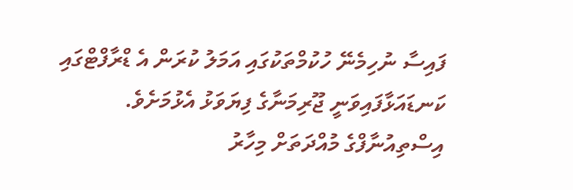ފައިސާ ނުހިމެނޭ ހުކުމްތަކުގައި އަމަލު ކުރަން އެ ޑްރާފްޓްގައި ކަނޑައަޅާފައިވަނީ ޖޫރިމަނާގެ ފިޔަވަޅު އެޅުމަށެވެ.
އިސްތިއުނާފްގެ މުއްދަތަށް މިހާރު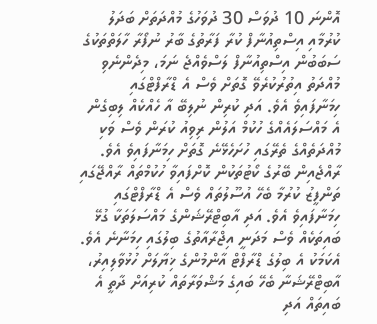އޮންނަ 10 ދުވަސް 30 ދުވަހުގެ މުއްދަތަށް ބަދަލު ކުރުމާއި އިސްތިއުނާފް ކުރާ ފަރާތުގެ ބާރު ނުފޯރާ ހާލަތްތަކުގެ ސަބަބުން އިސްތިއުނާފް ލަސްވެއްޖެ ނަމަ، މިދެންނެވި މުއްދަތު އިތުރުކުރެވޭ ގޮތަށް ވެސް އެ ޑްރާފްޓްގައި ހިމަނާފައިވެ އެވެ. އަދި ކުރިން ނުލިބޭ އާ ހެއްކެއް ލިބިގެން އެ މައްސަލައެއްގެ ހުކުމް އަލުން ރިވިއު ކުރަން ވެސް ވަކި މުއްދަތެއްގެ ތެރޭގައި ހުށަހެޅޭނެ ގޮތަށް ހިމަނާފައިވެ އެވެ.
ރާއްޖެއިން ބޭރުގެ ކޯޓުތަކުން ކޮށްފައިވާ ހުކުމްތައް ރާއްޖޭގައި ތަންފީޒު ކުރުމާ ބެހޭ އުސޫލުތައް ވެސް އެ ޑްރާފްޓްގައި ހިމަނާފައިވެ އެވެ. އަދި އާބިޓްރޭޝަންގެ މައްސަލަތަކާ ގުޅޭ ބައިތަކެއް ވެސް މަދަނީ އިޖްރާއާތުގެ ބިލުގައި ހިމަނާނެ އެވެ. އެކަމަކު އެ ބިލުގެ ޑްރާފްޓް އާންމުންގެ ޚިޔާލަށް ހުޅުވާލިއިރު، އާބިޓްރޭޝަނާ ބެހޭ ބައިގެ މަޝްވަރާތައް ކުރިއަށް ދާތީ އެ ބައިތައް އަދި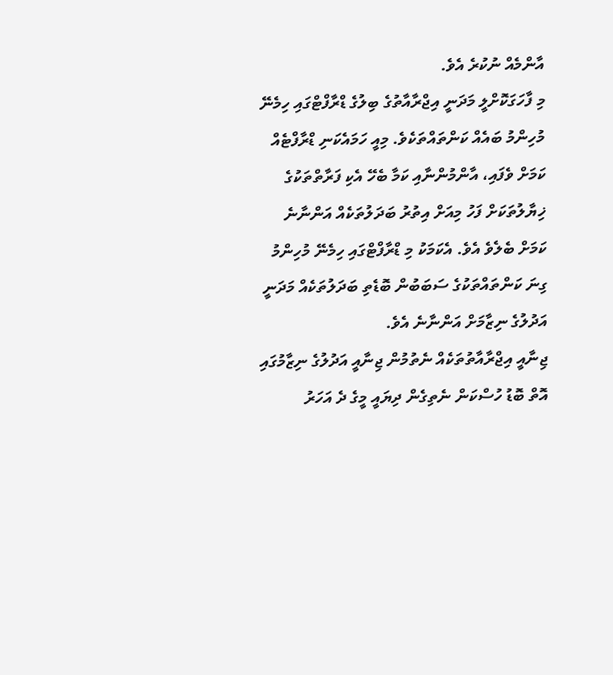އާންމެއް ނުކުރެ އެވެ.
މި ފާހަގަކޮށްލީ މަދަނީ އިޖްރާއާތުގެ ބިލުގެ ޑްރާފްޓްގައި ހިމެނޭ މުހިންމު ބައެއް ކަންތައްތަކެވެ. މިއީ ހަމައެކަނި ޑްރާފްޓެއް ކަމަށް ވެފައި، އާންމުންނާއި ކަމާ ބެހޭ އެކި ފަރާތްތަކުގެ ޚިޔާލުތަކަށް ފަހު މިއަށް އިތުރު ބަދަލުތަކެއް އަންނާނެ ކަމަށް ބެލެވެ އެވެ. އެކަމަކު މި ޑްރާފްޓްގައި ހިމެނޭ މުހިންމު ގިނަ ކަންތައްތަކުގެ ސަބަބުން ބޮޑެތި ބަދަލުތަކެއް މަދަނީ އަދުލުގެ ނިޒާމަށް އަންނާނެ އެވެ.
ޖިނާއީ އިޖްރާއާތުތަކެއް ނެތުމުން ޖިނާއީ އަދުލުގެ ނިޒާމުގައި އޮތް ބޮޑު ހުސްކަން ނެތިގެން ދިޔައީ މީގެ ދެ އަހަރު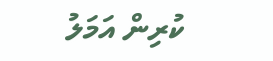ކުރިން އަމަލު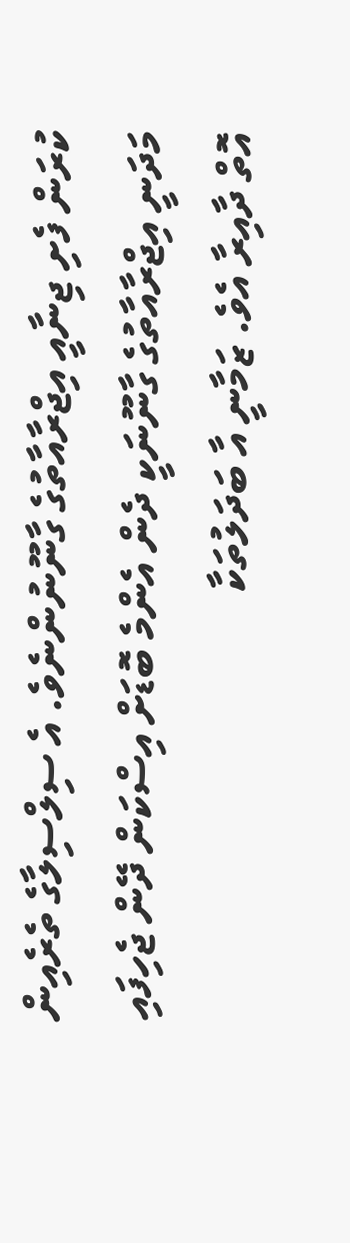ކުރަން ފެށި ޖިނާއީ އިޖްރާއާތުގެ ގާނޫނުންނެވެ. އެ ސިލްސިލާގެ ތެރެއިން މަދަނީ އިޖްރާއާތުގެ ގާނޫނަކީ ދެން އެންމެ ބޮޑަށް އިސްކަން ދޭން ޖެހިފައި އޮތް ދާއިރާ އެވެ. ޒަމާނީ އާ ބަދަލުތަކާ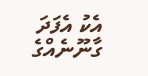އެކު އެފަދަ ގާނޫނެއްގެ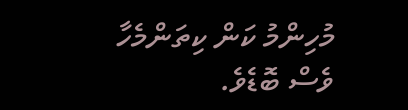މުހިންމު ކަން ކިތަންމެހާ ވެސް ބޮޑެވެ.